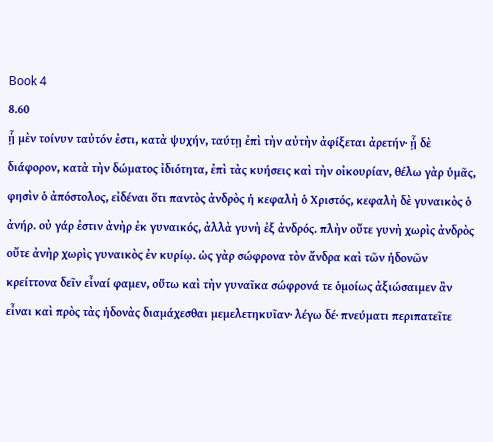Book 4
8.60
ᾗ μὲν τοίνυν ταὐτόν ἐστι, κατὰ ψυχήν, ταύτῃ ἐπὶ τὴν αὐτὴν ἀφίξεται ἀρετήν· ᾗ δὲ διάφορον, κατὰ τὴν δώματος ἰδιότητα, ἐπὶ τὰς κυήσεις καὶ τὴν οἰκουρίαν, θέλω γὰρ ὑμᾶς, φησὶν ὁ ἀπόστολος, εἰδέναι ὅτι παντὸς ἀνδρὸς ἡ κεφαλὴ ὁ Χριστός, κεφαλὴ δὲ γυναικὸς ὁ ἀνήρ. οὐ γάρ ἐστιν ἀνὴρ ἐκ γυναικός, ἀλλὰ γυνὴ ἐξ ἀνδρός. πλὴν οὔτε γυνὴ χωρὶς ἀνδρὸς οὔτε ἀνὴρ χωρὶς γυναικὸς ἐν κυρίῳ. ὡς γὰρ σώφρονα τὸν ἄνδρα καὶ τῶν ἡδονῶν κρείττονα δεῖν εἶναί φαμεν, οὕτω καὶ τὴν γυναῖκα σώφρονά τε ὁμοίως ἀξιώσαιμεν ἂν εἶναι καὶ πρὸς τὰς ἡδονὰς διαμάχεσθαι μεμελετηκυῖαν· λέγω δέ· πνεύματι περιπατεῖτε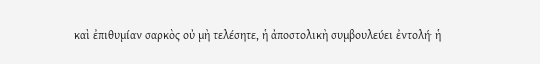καὶ ἐπιθυμίαν σαρκὸς οὐ μὴ τελέσητε, ἡ ἀποστολικὴ συμβουλεύει ἐντολή· ἡ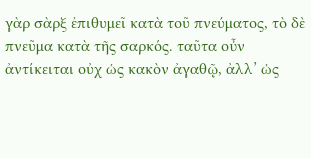γὰρ σὰρξ ἐπιθυμεῖ κατὰ τοῦ πνεύματος, τὸ δὲ πνεῦμα κατὰ τῆς σαρκός. ταῦτα οὖν ἀντίκειται οὐχ ὡς κακὸν ἀγαθῷ, ἀλλ’ ὡς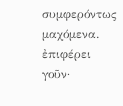συμφερόντως μαχόμενα. ἐπιφέρει γοῦν·